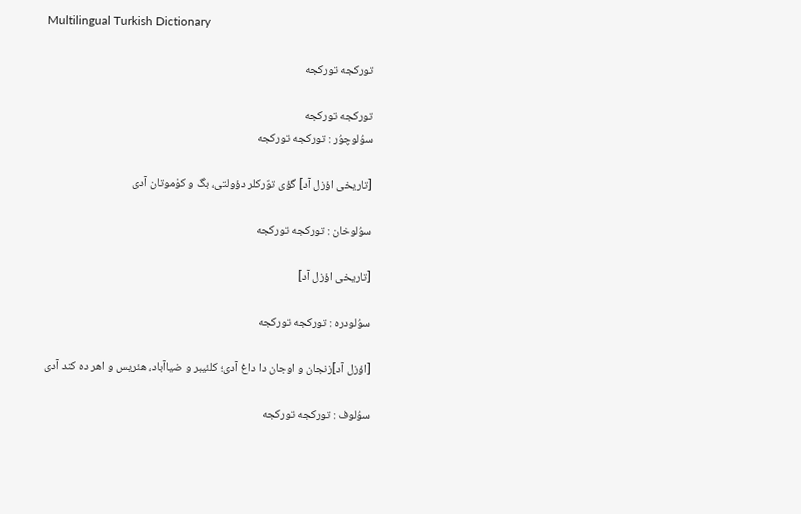Multilingual Turkish Dictionary

تورکجه تورکجه

تورکجه تورکجه
سوُلوچوُر : تورکجه تورکجه

[تاریخی اؤزل آد] گؤی توٌرکلر دؤولتی، بگ و کوْموتان آدی

سوُلوخان : تورکجه تورکجه

[تاریخی اؤزل آد]

سوُلودره : تورکجه تورکجه

[اؤزل آد]زنجان و اوجان دا داغ آدی؛ کلئیبر و ضیاآباد، هئریس و اهر ده کند آدی

سوُلوف : تورکجه تورکجه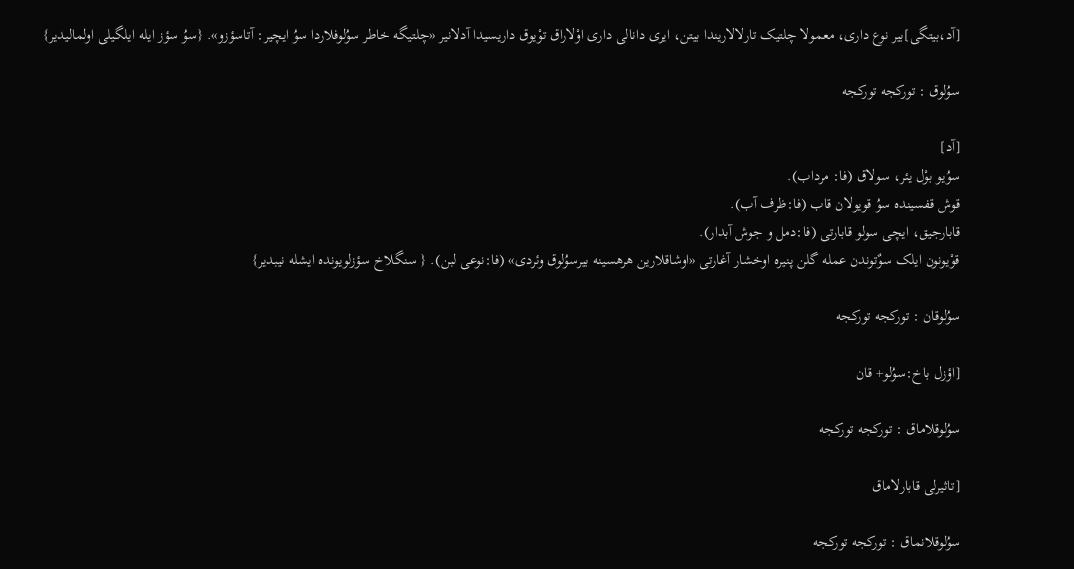[آد،بیتگی]بیر نوع داری، معمولا چلتیک تارلالاریندا بیتن، ایری دانالی داری اوْلاراق توْیوق داریسیدا آدلانیر «چلتیگه خاطر سوُلوفلاردا سوُ ایچیر: آتاسؤزو». {سوُ سؤز ایله ایلگیلی اولمالیدیر}

سوُلوق : تورکجه تورکجه

[آد]
سوُیو بوْل یئر، سولاق (فا: مرداب).
قوش قفسینده سوُ قویولان قاب (فا:ظرف آب).
قابارجیق، ایچی سولو قابارتی (فا:دمل و جوش آبدار).
قوْیونون ایلک سوٌتوندن عمله گلن پنیره اوخشار آغارتی «اوشاقلارین هرهسینه بیرسوُلوق وئردی» (فا:نوعی لبن). { سنگلاخ سؤزلویونده ایشله نیبدیر}

سوُلوقان : تورکجه تورکجه

[اؤزل باخ:سوُلو+ قان

سوُلوقلاماق : تورکجه تورکجه

[تاثیرلی قابارلاماق

سوُلوقلانماق : تورکجه تورکجه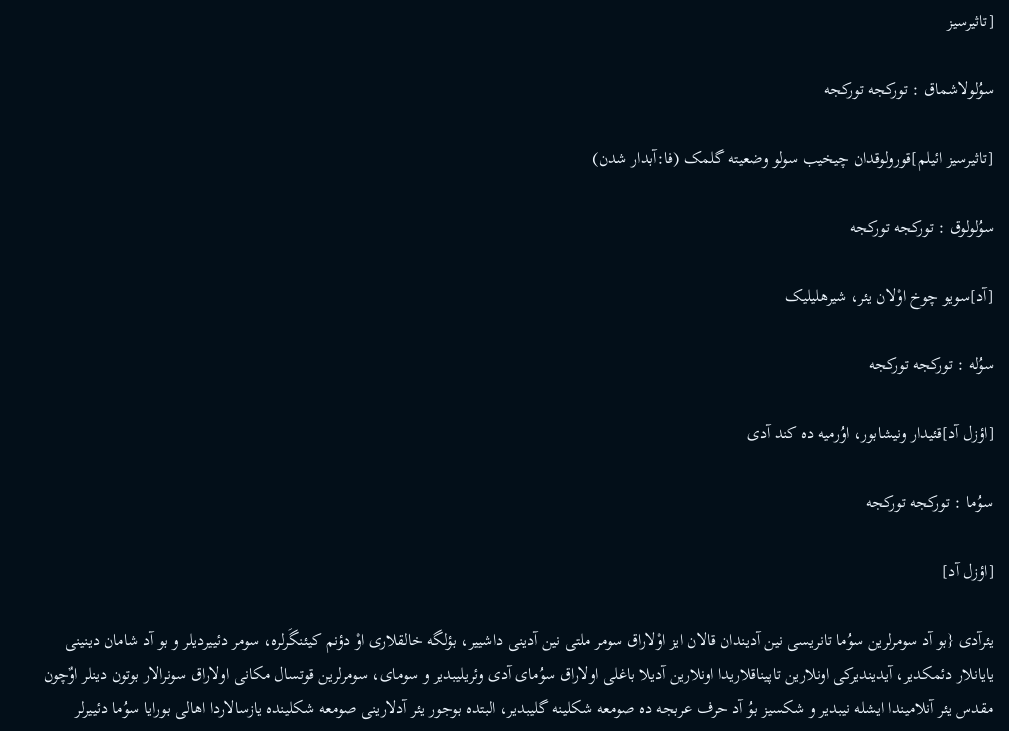[تاثیرسیز

سوُلولاشماق : تورکجه تورکجه

[تاثیرسیز ائیلم]قورولوقدان چیخیب سولو وضعیته گلمک (فا:آبدار شدن)

سوُلولوق : تورکجه تورکجه

[آد]سویو چوخ اوْلان یئر، شیرهلیلیک

سوُله : تورکجه تورکجه

[اؤزل آد]قئیدار ونیشابور، اوُرمیه ده کند آدی

سوُما : تورکجه تورکجه

[اؤزل آد]

یئرآدی {بو آد سومرلرین سوُما تانریسی نین آدیندان قالان ایز اوْلاراق سومر ملتی نین آدینی داشییر، بؤلگه خالقلاری اوْ دؤنم کیئنگَرلره، سومر دئییردیلر و بو آد شامان دینینی یایانلار دئمکدیر، آیدیندیرکی اونلارین تاپیناقلاریدا اونلارین آدیلا باغلی اولاراق سوُمای آدی وئریلیبدیر و سومای، سومرلرین قوتسال مکانی اولاراق سونرالار بوتون دینلر اوٌچون مقدس یئر آنلامیندا ایشله نیبدیر و شکسیز بوُ آد حرف عربجه ده صومعه شکلینه گلیبدیر، البتده بوجور یئر آدلارینی صومعه شکلینده یازسالاردا اهالی بورایا سوُما دئییرلر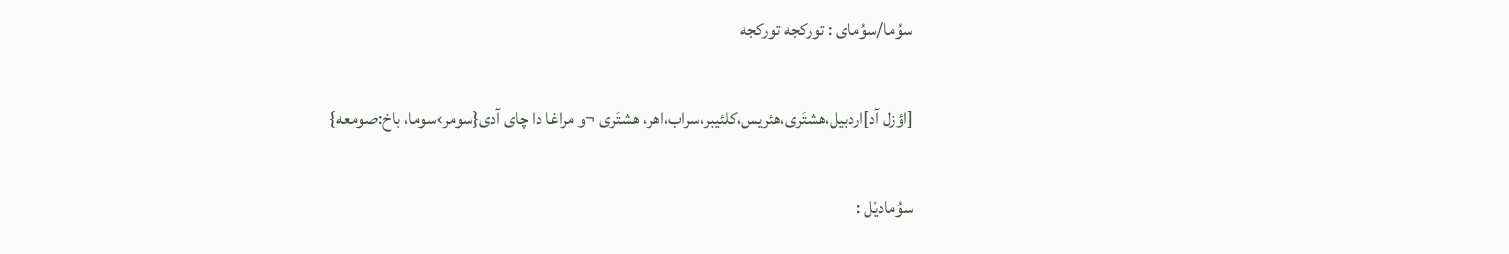سوُما/سوُمای : تورکجه تورکجه

[اؤزل آد]اردبیل،هشتَری،هئریس،کلئیبر،سراب،اهر، هشتَری ¬و مراغا دا چای آدی{سومر›سوما، باخ:صومعه}

سوُمادیْل :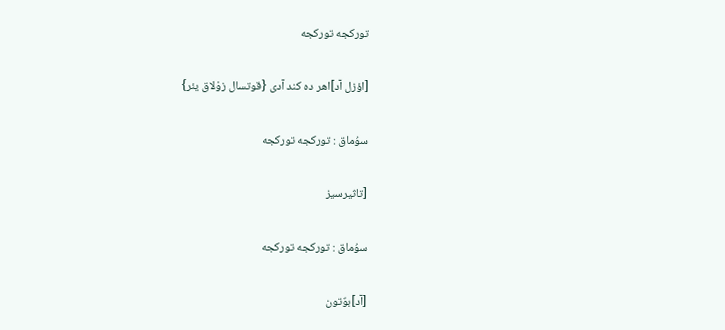تورکجه تورکجه

[اؤزل آد]اهر ده کند آدی {قوتسال زوْلاق یئر}

سوُماق : تورکجه تورکجه

[تاثیرسیز

سوُماق : تورکجه تورکجه

[آد]بوٌتون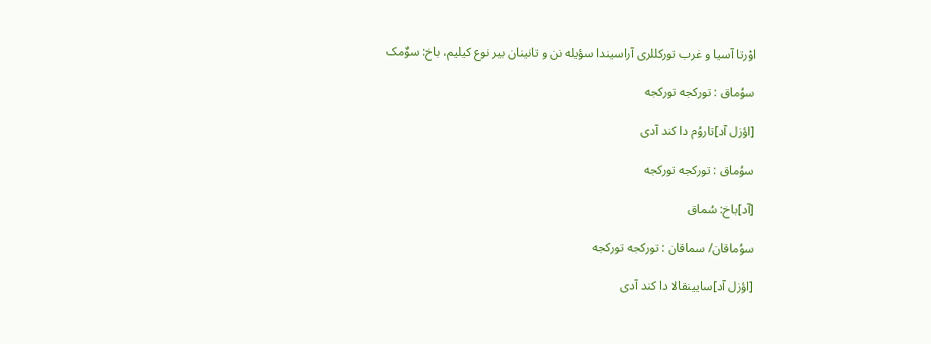اوْرتا آسیا و غرب تورکللری آراسیندا سؤیله نن و تانینان بیر نوع کیلیم، باخ: سوٌمک

سوُماق : تورکجه تورکجه

[اؤزل آد]تاروُم دا کند آدی

سوُماق : تورکجه تورکجه

[آد]باخ: سُماق

سوُماقان/ سماقان : تورکجه تورکجه

[اؤزل آد]سایینقالا دا کند آدی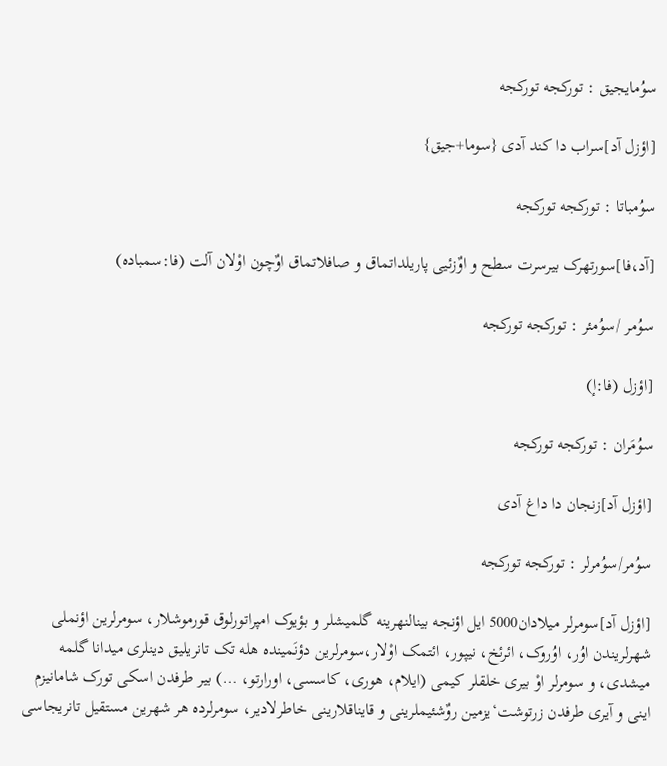سوُمایجیق : تورکجه تورکجه

[اؤزل آد]سراب دا کند آدی {سوما+جیق}

سوُمباتا : تورکجه تورکجه

[آد،فا]سورتهرک بیرسرت سطح و اوٌزئیی پاریلداتماق و صافلاتماق اوٌچون اوْلان آلت (فا:سمباده)

سوُمر /سوُمئر : تورکجه تورکجه

[اؤزل (فا:إ)

سوُمَران : تورکجه تورکجه

[اؤزل آد]زنجان دا داغ آدی

سوُمر/سوُمرلر : تورکجه تورکجه

[اؤزل آد]سومرلر میلادان5000 ایل اؤنجه بینالنهرینه گلمیشلر و بؤیوک امپراتورلوق قورموشلار، سومرلرین اؤنملی شهرلریندن اوُر، اوُروک، ائرئخ، نیپور، ائتمک اوْلار،سومرلرین دؤنَمینده هله تک تانریلیق دینلری میدانا گلمه میشدی، و سومرلر اوْ بیری خلقلر کیمی (ایلام، هوری، کاسسی، اورارتو، …) بیر طرفدن اسکی تورک شامانیزم اینی و آیری طرفدن زرتوشت‘یزمین روٌشئیملرینی و قایناقلارینی خاطرلادیر، سومرلرده هر شهرین مستقیل تانریجاسی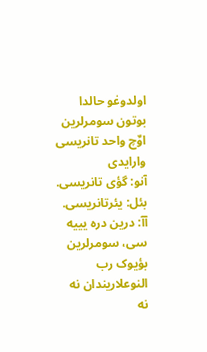اولدوغو حالدا بوتون سومرلرین اوٌچ واحد تانریسی وارایدی
آنو: گؤی تانریسی.
بئل: یئرتانریسی.
آآ: درین دره یییه سی، سومرلرین بؤیوک رب النوعلاریندان نه نه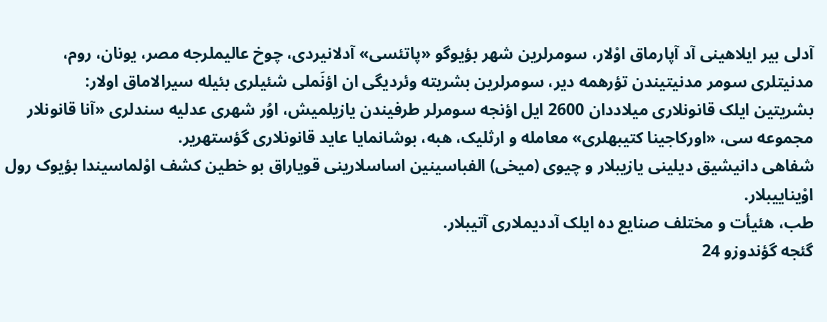آدلی بیر ایلاهینی آد آپارماق اوْلار، سومرلرین شهر بؤیوگو «پاتئسی» آدلانیردی، چوخ عالیملرجه مصر، یونان، روم، مدنیتلری سومر مدنیتیندن تؤرهمه دیر، سومرلرین بشریته وئردیگی ان اؤنَملی شئیلری بئیله سیرالاماق اولار:
بشریتین ایلک قانونلاری میلاددان 2600 ایل اؤنجه سومرلر طرفیندن یازیلمیش، اوُر شهری عدلیه سندلری «آنا قانونلار مجموعه سی، «اورکاجینا کتیبهلری» معامله و ارثلیک، هبه، بوشانمایا عاید قانونلاری گؤستهریر.
شفاهی دانیشیق دیلینی یازیبلار و چیوی (میخی) الفباسینین اساسلارینی قویاراق بو خطین کشف اوْلماسیندا بؤیوک رول اوْیناییبلار.
طب، هئیأت و مختلف صنایع ده ایلک آددیملاری آتیبلار.
گئجه گؤندوزو 24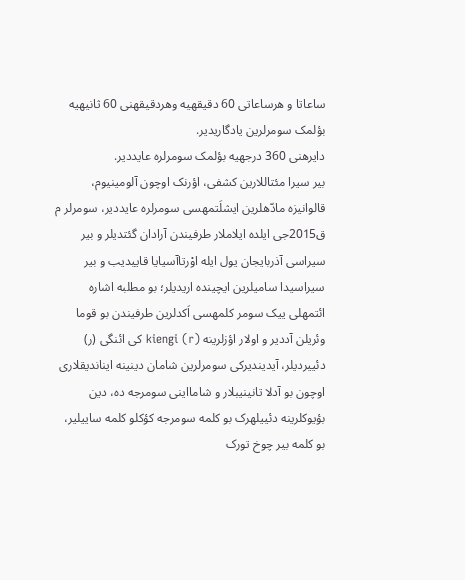ساعاتا و هرساعاتی 60 دقیقهیه وهردقیقهنی 60 ثانیهیه بؤلمک سومرلرین یادگاریدیر.
دایرهنی 360 درجهیه بؤلمک سومرلره عایددیر.
بیر سیرا مئتاللارین کشفی، اؤرنک اوچون آلومینیوم، قالوانیزه مادّهلرین ایشلَتمهسی سومرلره عایددیر، سومرلر م ق2015جی ایلده ایلاملار طرفیندن آرادان گئتدیلر و بیر سیراسی آذربایجان یول ایله اوْرتاآسیایا قاییدیب و بیر سیراسیدا سامیلرین ایچینده اریدیلر؛ بو مطلبه اشاره ائتمهلی ییک سومر کلمهسی اَکدلرین طرفیندن بو قوما وئریلن آددیر و اولار اؤزلرینه kiengi (r) کی ائنگی (ر) دئییردیلر، آیدیندیرکی سومرلرین شامان دینینه ایناندیقلاری اوچون بو آدلا تانینیبلار و شامااینی سومرجه ده، دین بؤیوکلرینه دئییلهرک بو کلمه سومرجه کؤکلو کلمه ساییلیر، بو کلمه بیر چوخ تورک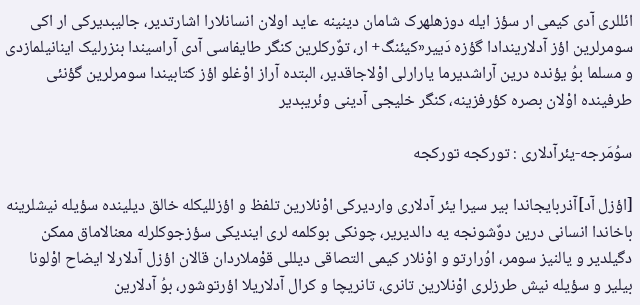ائللری آدی کیمی ار سؤز ایله دوزهلهرک شامان دینینه عاید اولان انسانلارا اشارتدیر، جالیبدیرکی ار اکی سومرلرین اؤز آدلاریندادا گؤزه دَییر«کیئنگ+ ار، توٌرکلرین کنگر طایفاسی آدی آراسیندا بنزرلیک اینانیلمازدی و مسلما بوُ یؤنده درین آراشدیرما یارارلی اوْلاجاقدیر، البتده آراز اوْغلو اؤز کتابیندا سومرلرین گؤنئی طرفینده اوْلان بصره کؤرفزینه، کنگر خلیجی آدینی وئریبدیر

سوُمَرجه-یئرآدلاری : تورکجه تورکجه

[اؤزل آد]آذربایجاندا بیر سیرا یئر آدلاری واردیرکی اوْنلارین تلفظ و اؤزللیکله خالق دیلینده سؤیله نیشلرینه باخاندا انسانی درین دوٌشونجه یه دالدیریر، چونکی بوکلمه لری ایندیکی سؤزجوکلرله معنالاماق ممکن دگیلدیر و یالنیز سومر، اوُرارتو و اوْنلار کیمی التصاقی دیللی قوْملاردان قالان اؤزل آدلارلا ایضاح اوْلونا بیلیر و سؤیله نیش طرزلری اوْنلارین تانری، تانریچا و کرال آدلاریلا اؤرتوشور، بوُ آدلارین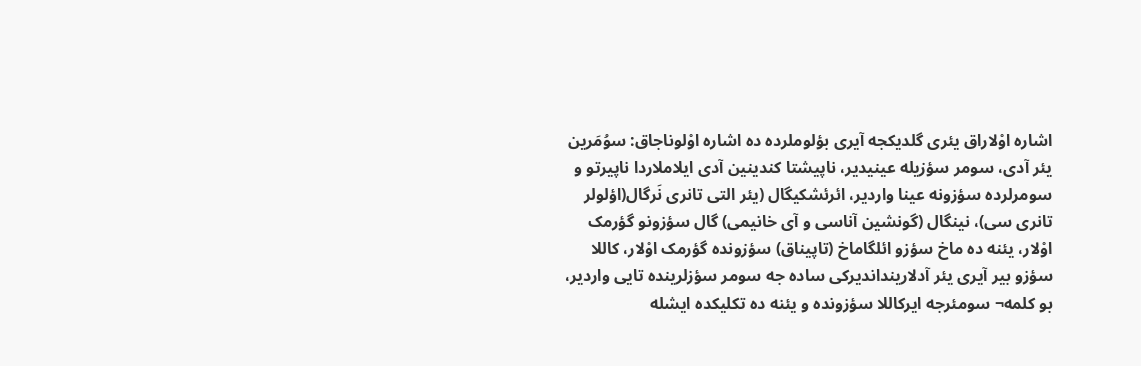اشاره اوْلاراق یئری گلدیکجه آیری بؤلوملرده ده اشاره اوْلوناجاق: سوُمَرین یئر آدی، سومر سؤزیله عینیدیر، ناپیشتا کندینین آدی ایلاملاردا ناپیرتو و سومرلرده سؤزونه عینا واردیر، ائرئشکیگال (یئر التی تانری نَرگال(اؤلولر تانری سی)، نینگال (گونشین آناسی و آی خانیمی) گال سؤزونو گؤرمک اوْلار، یئنه ده ماخ سؤزو ائلگاماخ (تاپیناق) سؤزونده گؤرمک اوْلار، کاللا سؤزو بیر آیری یئر آدلارینداندیرکی ساده جه سومر سؤزلرینده تایی واردیر، بو کلمه¬ سومئرجه ایرکاللا سؤزونده و یئنه ده تکلیکده ایشله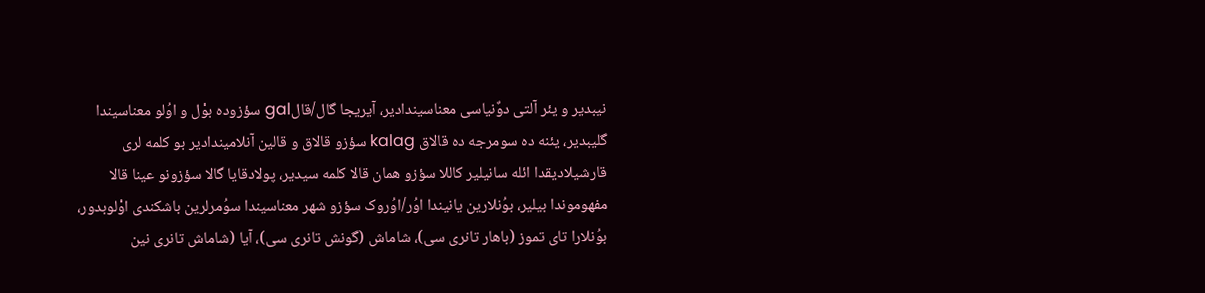نیبدیر و یئر آلتی دوٌنیاسی معناسیندادیر، آیریجا گال/قالgal سؤزوده بوْل و اوُلو معناسیندا گلیبدیر، یئنه ده سومرجه ده قالاق‌ kalag سؤزو قالاق و قالین آنلامیندادیر بو کلمه لری قارشیلادیقدا ائله سانیلیر کاللا سؤزو همان قالا کلمه سیدیر، پولادقایا گالا سؤزونو عینا قالا مفهوموندا بیلیر، بوُنلارین یانیندا اوُر/اوُروک سؤزو شهر معناسیندا سوُمرلرین باشکندی اوْلوبدور، بوُنلارا تای تموز (باهار تانری سی)، شاماش (گونش تانری سی)، آیا (شاماش تانری نین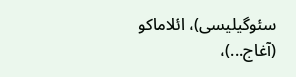سئوگیلیسی)، ائلاماکو (آغاج...)،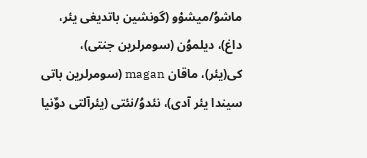ماشوُ/میشوْو (گونشین باتدیغی یئر، داغ)، دیلموُن (سومرلرین جنتی)، کی(یئر)، ماقان magan (سومرلرین باتی سیندا یئر آدی)، نئدوُ/نئتی (یئرآلتی دوٌنیا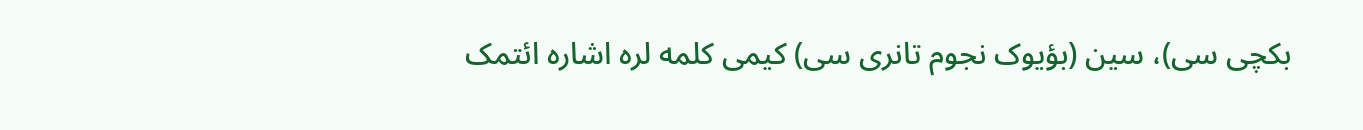بکچی سی)، سین (بؤیوک نجوم تانری سی) کیمی کلمه لره اشاره ائتمک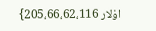اوْلار 205،66،62،116}